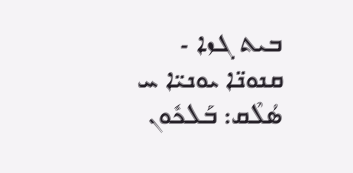ܒܝܬ ܓܙܐ - ܩܢܘܢ̈ܐ ܝܘܢܝ̈ܐ ܚ
ܣܳܠܶܩ: ܒܰܠܟܽܘܢ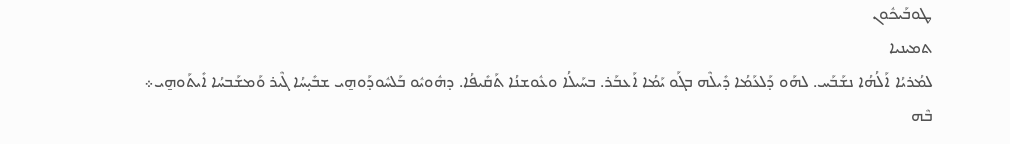ܛܘܒܰܝܟܽܘܢ
ܬܡܝܢܝܐ
ܠܡܳܪܝܳܐ ܐܰ‌ܠܳܗܳܐ ܢܫܰܒܰܚ. ܠܗܰܘ ܕܰܠܥܰܡܳܐ ܕܺܝܠܶܗ ܒܓܰܘ ܝܰܡܳܐ ܐܰܥܒܰܪ. ܒܚܰܝܠܳܐ ܘܥܽܘܫܢܳܐ ܬܰܩܺܝܦܳܐ. ܕܗܽܘܝܽܘ ܒܰܠܚܽܘܕܰܘܗ̱ܝ ܫܒܺܝ̣ܚܳܐ ܓܶܝܪ ܘܰܡܫܰܒܚܳܐ ܐܺܝܬܰܘܗ̱ܝ܀
ܒܶܗ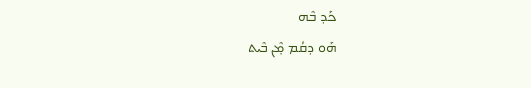ܟܰܕ ܒܶܗ
ܗܰܘ ܕܩܳܡ ܡ̣ܶܢ ܒܶܝܬ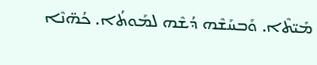ܡܺܝ̈ܬܶܐ. ܘܰܒܚܰܫܶܗ ܕܳܫܶܗ ܠܡܰܘܬܳܐ. ܟܳܗ̈ܢܶܐ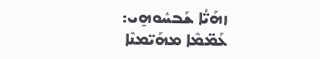ܙܗܰܝ̈ܳܐ ܫܰܒܚܽܘܗ̱ܝ: ܥܰܡ̈ܡܶܐ ܡܗܰܝ̈ܡܢܶܐ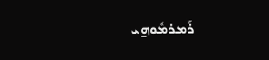ܪܰܡܪܡܽܘܗ̱ܝ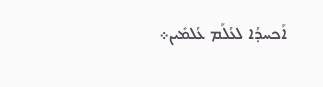ܐܰܟܚܕܳܐ ܠܥܳܠܰܡ ܥܳܠܡܺܝܢ܀